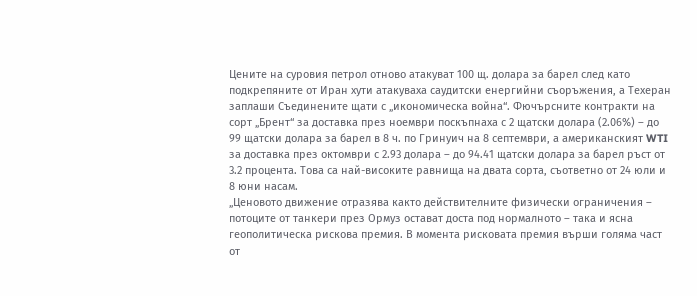Цените на суровия петрол отново атакуват 100 щ. долара за барел след като подкрепяните от Иран хути атакуваха саудитски енергийни съоръжения, а Техеран заплаши Съединените щати с „икономическа война“. Фючърсните контракти на сорт „Брент“ за доставка през ноември поскъпнаха с 2 щатски долара (2.06%) – до 99 щатски долара за барел в 8 ч. по Гринуич на 8 септември, а американският WTI за доставка през октомври с 2.93 долара – до 94.41 щатски долара за барел ръст от 3.2 процента. Това са най-високите равнища на двата сорта, съответно от 24 юли и 8 юни насам.
„Ценовото движение отразява както действителните физически ограничения – потоците от танкери през Ормуз остават доста под нормалното – така и ясна геополитическа рискова премия. В момента рисковата премия върши голяма част от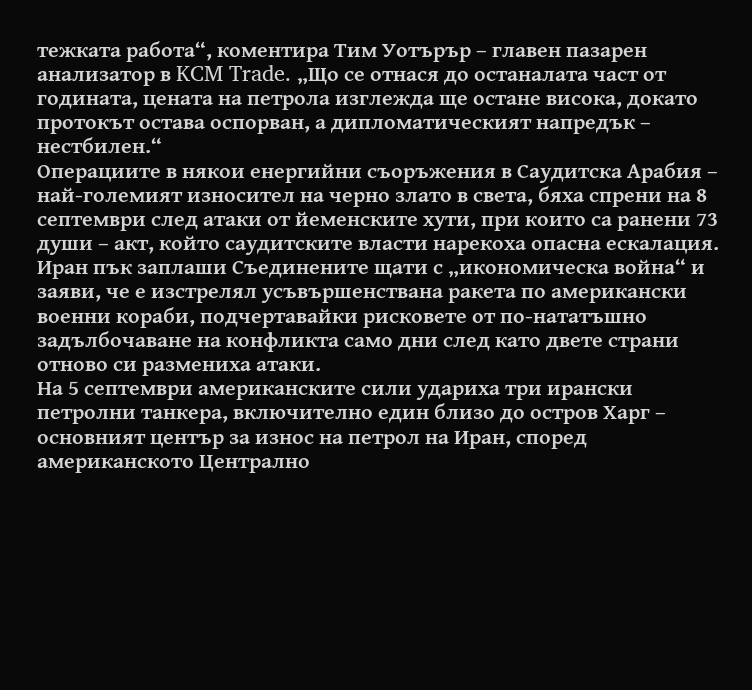тежката работа“, коментира Тим Уотърър – главен пазарен анализатор в KCM Trade. „Що се отнася до останалата част от годината, цената на петрола изглежда ще остане висока, докато протокът остава оспорван, а дипломатическият напредък – нестбилен.“
Операциите в някои енергийни съоръжения в Саудитска Арабия – най-големият износител на черно злато в света, бяха спрени на 8 септември след атаки от йеменските хути, при които са ранени 73 души – акт, който саудитските власти нарекоха опасна ескалация. Иран пък заплаши Съединените щати с „икономическа война“ и заяви, че е изстрелял усъвършенствана ракета по американски военни кораби, подчертавайки рисковете от по-нататъшно задълбочаване на конфликта само дни след като двете страни отново си размениха атаки.
На 5 септември американските сили удариха три ирански петролни танкера, включително един близо до остров Харг – основният център за износ на петрол на Иран, според американското Централно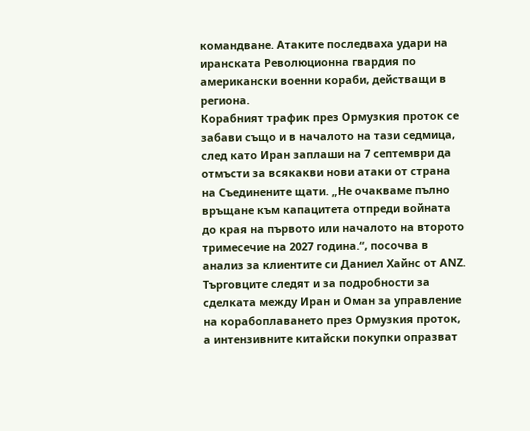командване. Атаките последваха удари на иранската Революционна гвардия по американски военни кораби, действащи в региона.
Корабният трафик през Ормузкия проток се забави също и в началото на тази седмица, след като Иран заплаши на 7 септември да отмъсти за всякакви нови атаки от страна на Съединените щати. „Не очакваме пълно връщане към капацитета отпреди войната до края на първото или началото на второто тримесечие на 2027 година.“, посочва в анализ за клиентите си Даниел Хайнс от ANZ.
Търговците следят и за подробности за сделката между Иран и Оман за управление на корабоплаването през Ормузкия проток, а интензивните китайски покупки опразват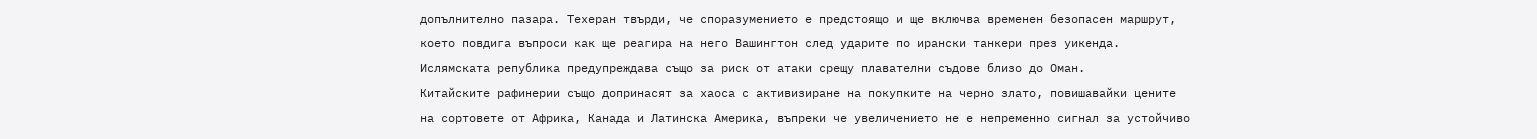допълнително пазара. Техеран твърди, че споразумението е предстоящо и ще включва временен безопасен маршрут, което повдига въпроси как ще реагира на него Вашингтон след ударите по ирански танкери през уикенда. Ислямската република предупреждава също за риск от атаки срещу плавателни съдове близо до Оман.
Китайските рафинерии също допринасят за хаоса с активизиране на покупките на черно злато, повишавайки цените на сортовете от Африка, Канада и Латинска Америка, въпреки че увеличението не е непременно сигнал за устойчиво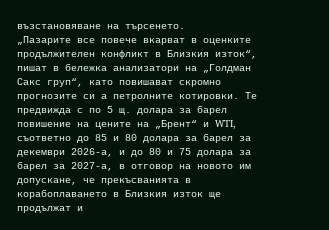възстановяване на търсенето.
„Пазарите все повече вкарват в оценките продължителен конфликт в Близкия изток“, пишат в бележка анализатори на „Голдман Сакс груп“, като повишават скромно прогнозите си а петролните котировки. Те предвижда с по 5 щ. долара за барел повишение на цените на „Брент“ и WTI, съответно до 85 и 80 долара за барел за декември 2026-а, и до 80 и 75 долара за барел за 2027-а, в отговор на новото им допускане, че прекъсванията в корабоплаването в Близкия изток ще продължат и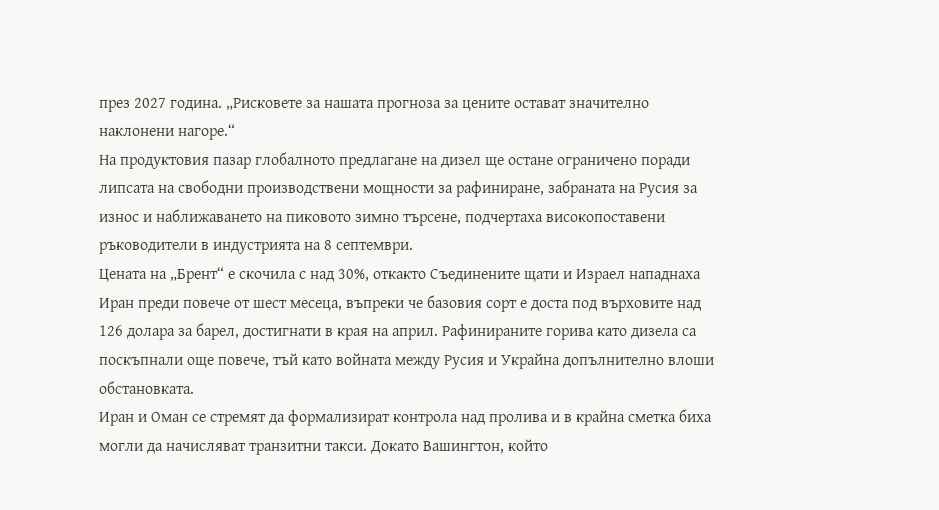през 2027 година. „Рисковете за нашата прогноза за цените остават значително наклонени нагоре.“
На продуктовия пазар глобалното предлагане на дизел ще остане ограничено поради липсата на свободни производствени мощности за рафиниране, забраната на Русия за износ и наближаването на пиковото зимно търсене, подчертаха високопоставени ръководители в индустрията на 8 септември.
Цената на „Брент“ е скочила с над 30%, откакто Съединените щати и Израел нападнаха Иран преди повече от шест месеца, въпреки че базовия сорт е доста под върховите над 126 долара за барел, достигнати в края на април. Рафинираните горива като дизела са поскъпнали още повече, тъй като войната между Русия и Украйна допълнително влоши обстановката.
Иран и Оман се стремят да формализират контрола над пролива и в крайна сметка биха могли да начисляват транзитни такси. Докато Вашингтон, който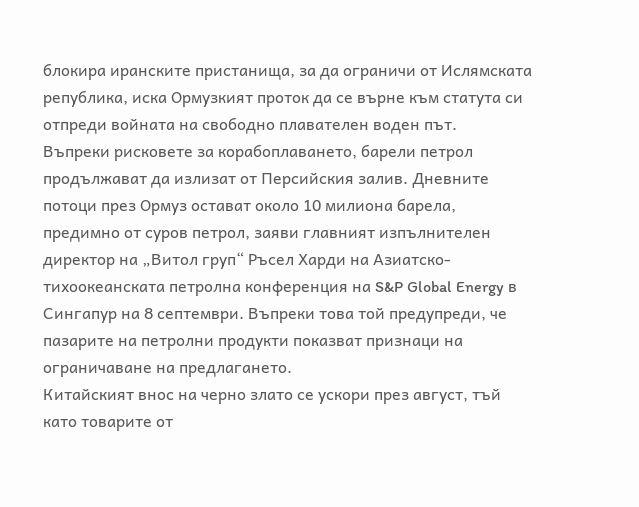блокира иранските пристанища, за да ограничи от Ислямската република, иска Ормузкият проток да се върне към статута си отпреди войната на свободно плавателен воден път.
Въпреки рисковете за корабоплаването, барели петрол продължават да излизат от Персийския залив. Дневните потоци през Ормуз остават около 10 милиона барела, предимно от суров петрол, заяви главният изпълнителен директор на „Витол груп“ Ръсел Харди на Азиатско-тихоокеанската петролна конференция на S&P Global Energy в Сингапур на 8 септември. Въпреки това той предупреди, че пазарите на петролни продукти показват признаци на ограничаване на предлагането.
Китайският внос на черно злато се ускори през август, тъй като товарите от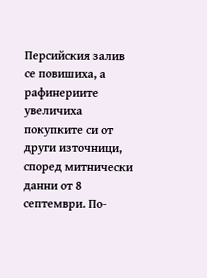Персийския залив се повишиха, а рафинериите увеличиха покупките си от други източници, според митнически данни от 8 септември. По-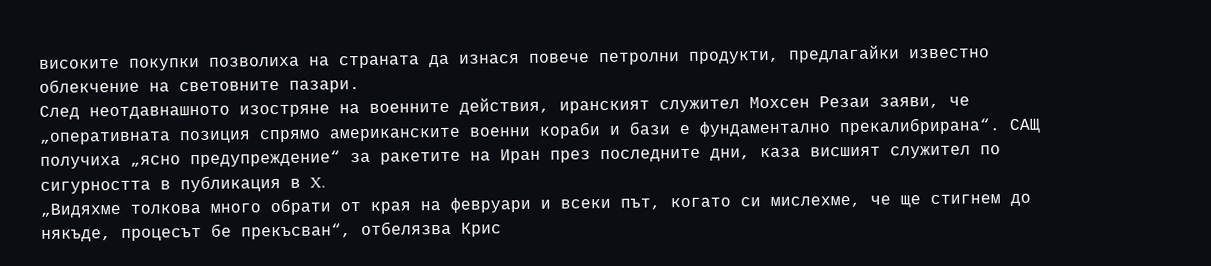високите покупки позволиха на страната да изнася повече петролни продукти, предлагайки известно облекчение на световните пазари.
След неотдавнашното изостряне на военните действия, иранският служител Мохсен Резаи заяви, че „оперативната позиция спрямо американските военни кораби и бази е фундаментално прекалибрирана“. САЩ получиха „ясно предупреждение“ за ракетите на Иран през последните дни, каза висшият служител по сигурността в публикация в X.
„Видяхме толкова много обрати от края на февруари и всеки път, когато си мислехме, че ще стигнем до някъде, процесът бе прекъсван“, отбелязва Крис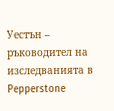Уестън – ръководител на изследванията в Pepperstone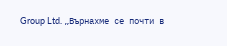Group Ltd. „Върнахме се почти в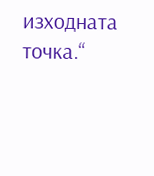изходната точка.“